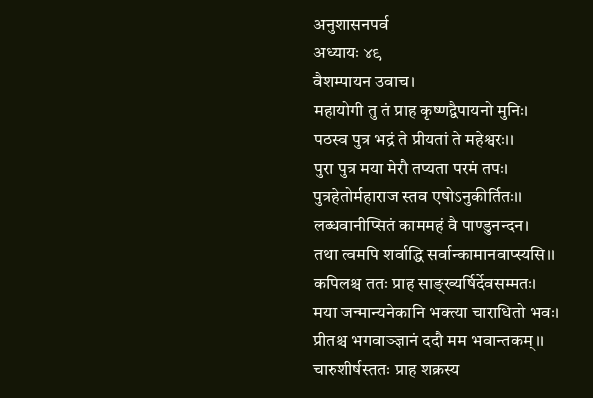अनुशासनपर्व
अध्यायः ४९
वैशम्पायन उवाच।
महायोगी तु तं प्राह कृष्णद्वैपायनो मुनिः।
पठस्व पुत्र भद्रं ते प्रीयतां ते महेश्वरः।।
पुरा पुत्र मया मेरौ तप्यता परमं तपः।
पुत्रहेतोर्महाराज स्तव एषोऽनुकीर्तितः।।
लब्धवानीप्सितं काममहं वै पाण्डुनन्दन।
तथा त्वमपि शर्वाद्धि सर्वान्कामानवाप्स्यसि।।
कपिलश्च ततः प्राह साङ्ख्यर्षिर्देवसम्मतः।
मया जन्मान्यनेकानि भक्त्या चाराधितो भवः।
प्रीतश्च भगवाञ्ज्ञानं ददौ मम भवान्तकम्।।
चारुशीर्षस्ततः प्राह शक्रस्य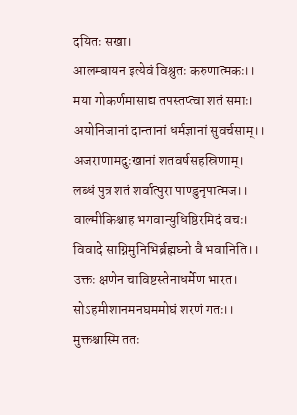दयितः सखा।
आलम्बायन इत्येवं विश्रुतः करुणात्मकः।।
मया गोकर्णमासाद्य तपस्तप्त्वा शतं समाः।
अयोनिजानां दान्तानां धर्मज्ञानां सुवर्चसाम्।।
अजराणामदुःखानां शतवर्षसहस्रिणाम्।
लब्धं पुत्र शतं शर्वात्पुरा पाण्डुनृपात्मज।।
वाल्मीकिश्चाह भगवान्युधिष्ठिरमिदं वचः।
विवादे साग्निमुनिभिर्ब्रह्मघ्नो वै भवानिति।।
उक्तः क्षणेन चाविष्टस्तेनाधर्मेण भारत।
सोऽहमीशानमनघममोघं शरणं गतः।।
मुक्तश्चास्मि ततः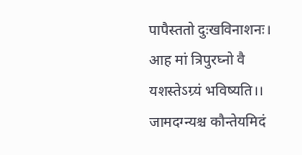पापैस्ततो दुःखविनाशनः।
आह मां त्रिपुरघ्नो वै यशस्तेऽग्र्यं भविष्यति।।
जामदग्न्यश्च कौन्तेयमिदं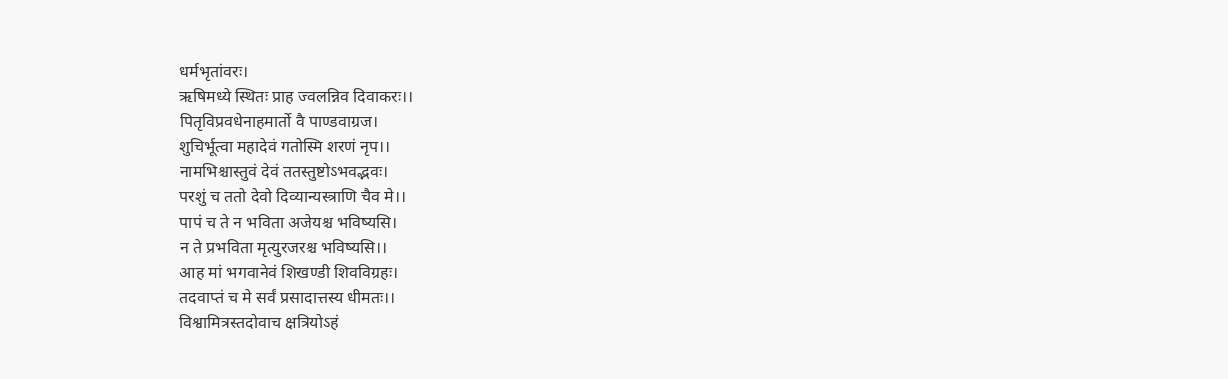धर्मभृतांवरः।
ऋषिमध्ये स्थितः प्राह ज्वलन्निव दिवाकरः।।
पितृविप्रवधेनाहमार्तो वै पाण्डवाग्रज।
शुचिर्भूत्वा महादेवं गतोस्मि शरणं नृप।।
नामभिश्चास्तुवं देवं ततस्तुष्टोऽभवद्भवः।
परशुं च ततो देवो दिव्यान्यस्त्राणि चैव मे।।
पापं च ते न भविता अजेयश्च भविष्यसि।
न ते प्रभविता मृत्युरजरश्च भविष्यसि।।
आह मां भगवानेवं शिखण्डी शिवविग्रहः।
तदवाप्तं च मे सर्वं प्रसादात्तस्य धीमतः।।
विश्वामित्रस्तदोवाच क्षत्रियोऽहं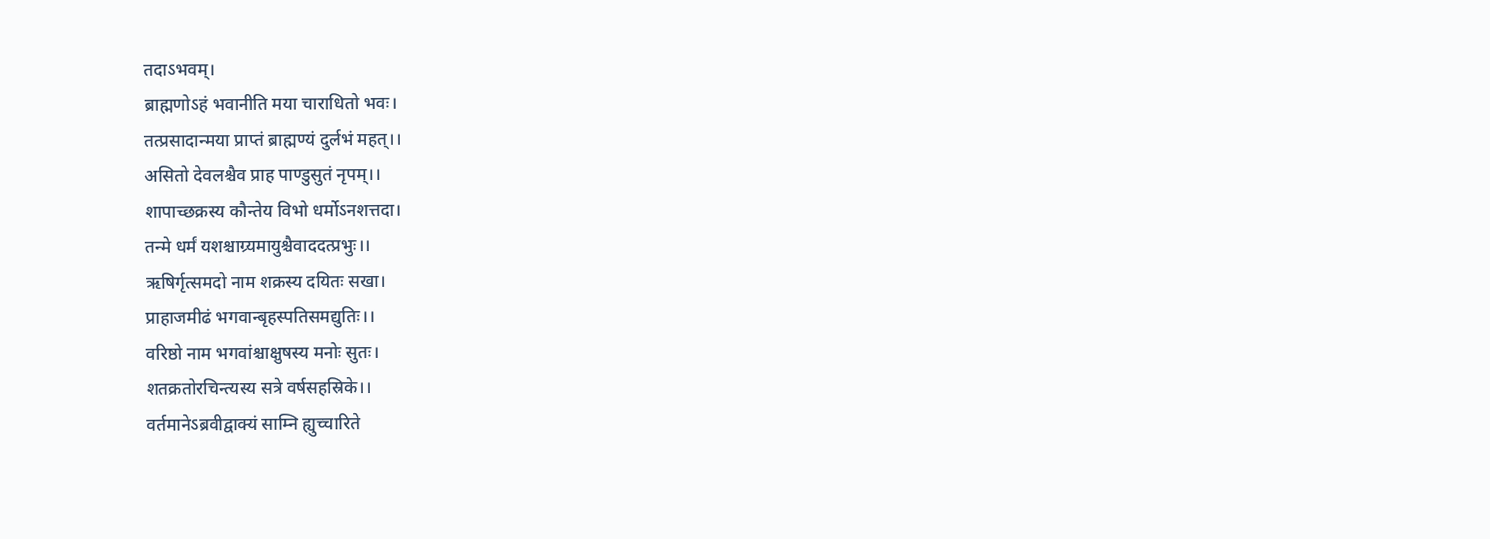तदाऽभवम्।
ब्राह्मणोऽहं भवानीति मया चाराधितो भवः।
तत्प्रसादान्मया प्राप्तं ब्राह्मण्यं दुर्लभं महत्।।
असितो देवलश्चैव प्राह पाण्डुसुतं नृपम्।।
शापाच्छक्रस्य कौन्तेय विभो धर्मोऽनशत्तदा।
तन्मे धर्मं यशश्चाग्र्यमायुश्चैवाददत्प्रभुः।।
ऋषिर्गृत्समदो नाम शक्रस्य दयितः सखा।
प्राहाजमीढं भगवान्बृहस्पतिसमद्युतिः।।
वरिष्ठो नाम भगवांश्चाक्षुषस्य मनोः सुतः।
शतक्रतोरचिन्त्यस्य सत्रे वर्षसहस्रिके।।
वर्तमानेऽब्रवीद्वाक्यं साम्नि ह्युच्चारिते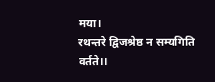मया।
रथन्तरे द्विजश्रेष्ठ न सम्यगिति वर्तते।।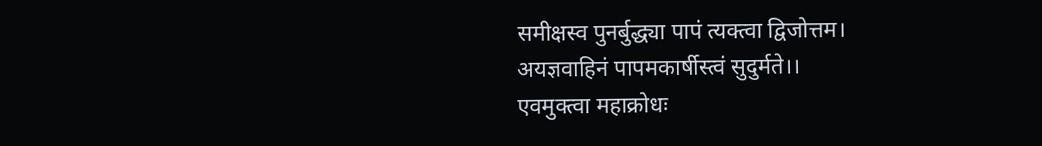समीक्षस्व पुनर्बुद्ध्या पापं त्यक्त्वा द्विजोत्तम।
अयज्ञवाहिनं पापमकार्षीस्त्वं सुदुर्मते।।
एवमुक्त्वा महाक्रोधः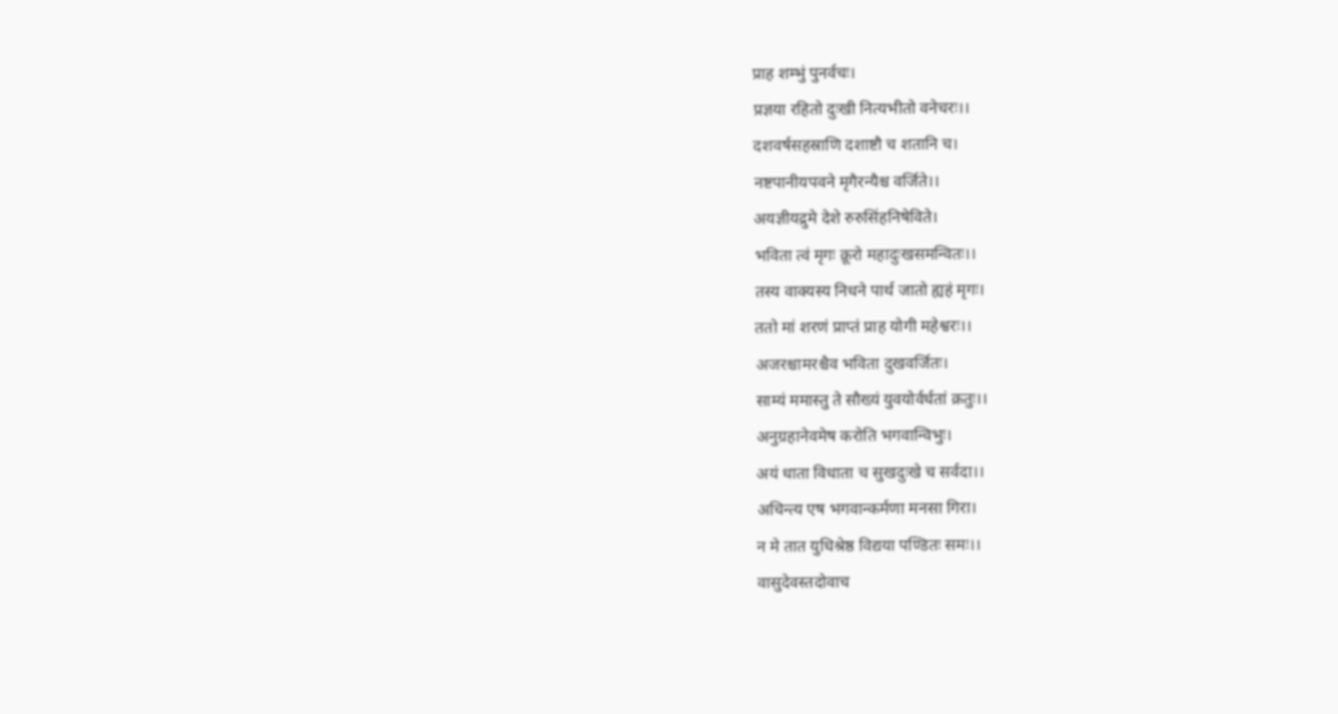प्राह शम्भुं पुनर्वचः।
प्रज्ञया रहितो दुःखी नित्यभीतो वनेचरः।।
दशवर्षसहस्राणि दशाष्टौ च शतानि च।
नष्टपानीयपवने मृगैरन्यैश्च वर्जिते।।
अयज्ञीयद्रुमे देशे रुरुसिंहनिषेविते।
भविता त्वं मृगः क्रूरो महादुःखसमन्वितः।।
तस्य वाक्यस्य निधने पार्थ जातो ह्यहं मृगः।
ततो मां शरणं प्राप्तं प्राह योगी महेश्वरः।।
अजरश्चामरश्चैव भविता दुखवर्जितः।
साम्यं ममास्तु ते सौख्यं युवयोर्वर्धतां क्रतुः।।
अनुग्रहानेवमेष करोति भगवान्विभुः।
अयं धाता विधाता च सुखदुःखे च सर्वदा।।
अचिन्त्य एष भगवान्कर्मणा मनसा गिरा।
न मे तात युधिश्रेष्ठ विद्यया पण्डितः समः।।
वासुदेवस्तदोवाच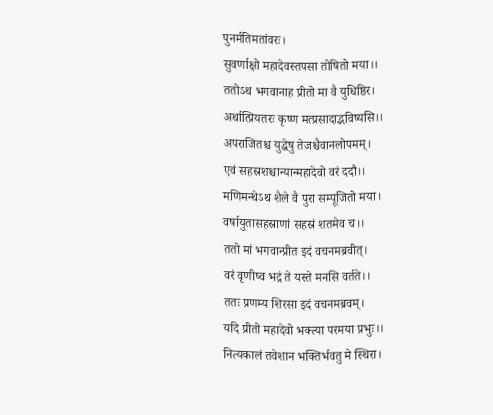पुनर्मतिमतांवरः।
सुवर्णाक्षो महादेवस्तपसा तोषितो मया।।
ततोऽथ भगवानाह प्रीतो मा वै युधिष्ठिर।
अर्थात्प्रियतरः कृष्ण मत्प्रसादाद्भविष्यसि।।
अपराजितश्च युद्धेषु तेजश्चैवानलोपमम्।
एवं सहस्रशश्चान्यान्महादेवो वरं ददौ।।
मणिमन्थेऽथ शैले वै पुरा सम्पूजितो मया।
वर्षायुतासहस्राणां सहस्रं शतमेव च।।
ततो मां भगवान्प्रीत इदं वचनमब्रवीत्।
वरं वृणीष्व भद्रं ते यस्ते मनसि वर्तते।।
ततः प्रणम्य शिरसा इदं वचनमब्रवम्।
यदि प्रीतो महादेवो भक्त्या परमया प्रभुः।।
नित्यकालं तवेशान भक्तिर्भवतु मे स्थिरा।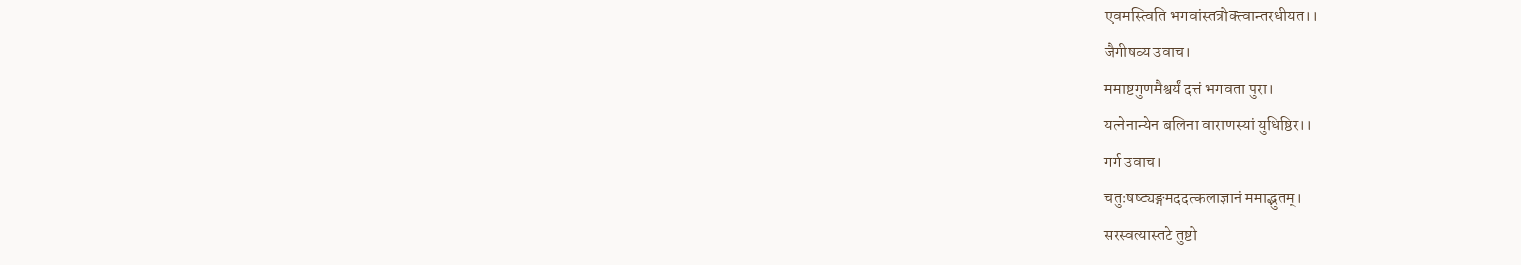एवमस्त्विति भगवांस्तत्रोक्त्वान्तरधीयत।।
जैगीषव्य उवाच।
ममाष्टगुणमैश्वर्यं दत्तं भगवता पुरा।
यत्नेनान्येन बलिना वाराणस्यां युधिष्ठिर।।
गर्ग उवाच।
चतुःषष्ट्यङ्गमददत्कलाज्ञानं ममाद्भुतम्।
सरस्वत्यास्तटे तुष्टो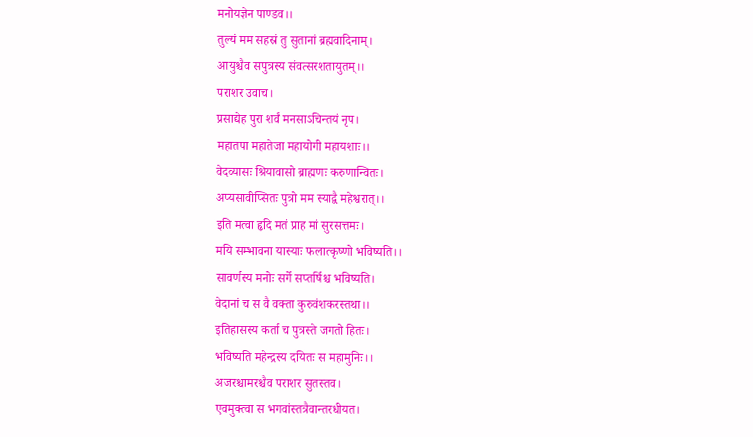मनोयज्ञेन पाण्डव।।
तुल्यं मम सहस्रं तु सुतानां ब्रह्मवादिनाम्।
आयुश्चैव सपुत्रस्य संवत्सरशतायुतम्।।
पराशर उवाच।
प्रसाद्येह पुरा शर्वं मनसाऽचिन्तयं नृप।
महातपा महातेजा महायोगी महायशाः।।
वेदव्यासः श्रियावासो ब्राह्मणः करुणान्वितः।
अप्यसावीप्सितः पुत्रो मम स्याद्वै महेश्वरात्।।
इति मत्वा हृदि मतं प्राह मां सुरसत्तमः।
मयि सम्भावना यास्याः फलात्कृष्णो भविष्यति।।
सावर्णस्य मनोः सर्गे सप्तर्षिश्च भविष्यति।
वेदानां च स वै वक्ता कुरुवंशकरस्तथा।।
इतिहासस्य कर्ता च पुत्रस्ते जगतो हितः।
भविष्यति महेन्द्रस्य दयितः स महामुनिः।।
अजरश्चामरश्चैव पराशर सुतस्तव।
एवमुक्त्वा स भगवांस्तत्रैवान्तरधीयत।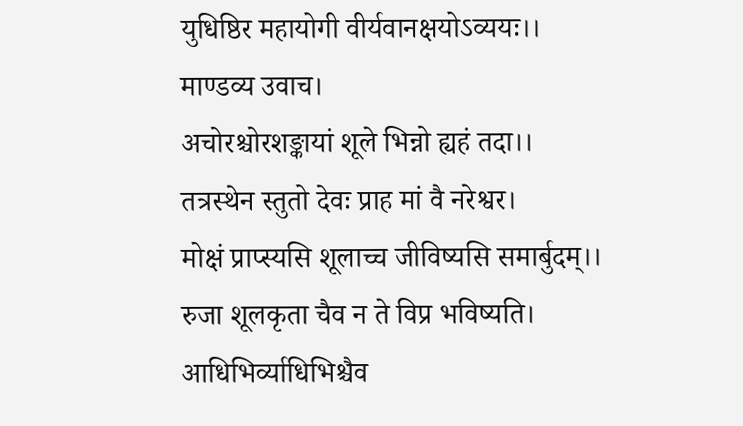युधिष्ठिर महायोगी वीर्यवानक्षयोऽव्ययः।।
माण्डव्य उवाच।
अचोरश्चोरशङ्कायां शूले भिन्नो ह्यहं तदा।।
तत्रस्थेन स्तुतो देवः प्राह मां वै नरेश्वर।
मोक्षं प्राप्स्यसि शूलाच्च जीविष्यसि समार्बुदम्।।
रुजा शूलकृता चैव न ते विप्र भविष्यति।
आधिभिर्व्याधिभिश्चैव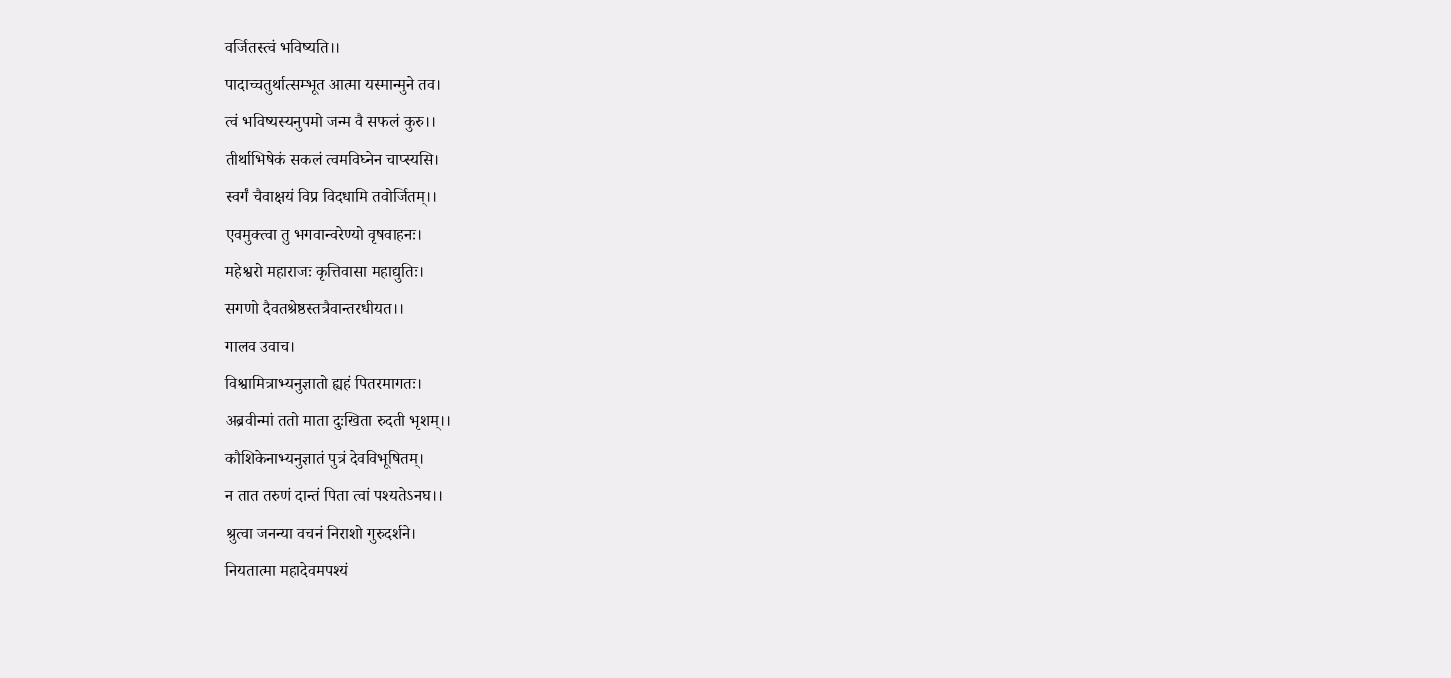वर्जितस्त्वं भविष्यति।।
पादाच्चतुर्थात्सम्भूत आत्मा यस्मान्मुने तव।
त्वं भविष्यस्यनुपमो जन्म वै सफलं कुरु।।
तीर्थाभिषेकं सकलं त्वमविघ्नेन चाप्स्यसि।
स्वर्गं चैवाक्षयं विप्र विदधामि तवोर्जितम्।।
एवमुक्त्वा तु भगवान्वरेण्यो वृषवाहनः।
महेश्वरो महाराजः कृत्तिवासा महाद्युतिः।
सगणो दैवतश्रेष्ठस्तत्रैवान्तरधीयत।।
गालव उवाच।
विश्वामित्राभ्यनुज्ञातो ह्यहं पितरमागतः।
अब्रवीन्मां ततो माता दुःखिता रुदती भृशम्।।
कौशिकेनाभ्यनुज्ञातं पुत्रं देवविभूषितम्।
न तात तरुणं दान्तं पिता त्वां पश्यतेऽनघ।।
श्रुत्वा जनन्या वचनं निराशो गुरुदर्शने।
नियतात्मा महादेवमपश्यं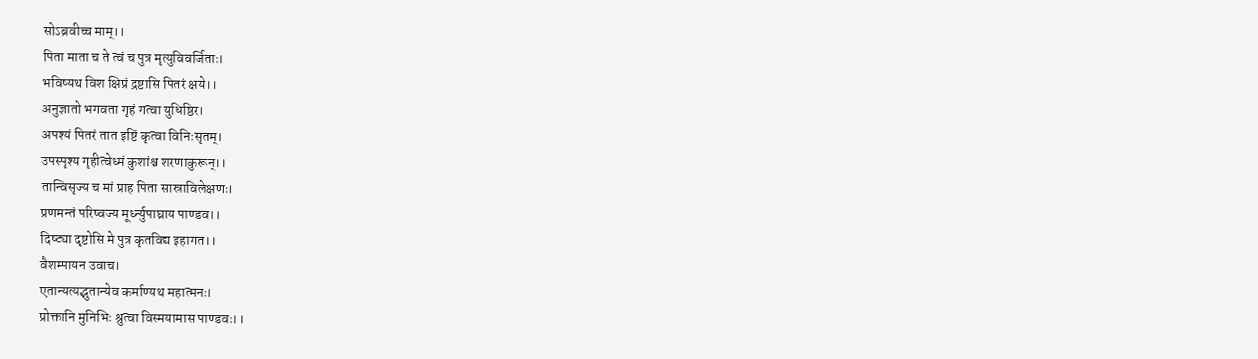सोऽब्रवीच्च माम्।।
पिता माता च ते त्वं च पुत्र मृत्युविवर्जिताः।
भविष्यथ विश क्षिप्रं द्रष्टासि पितरं क्षये।।
अनुज्ञातो भगवता गृहं गत्वा युधिष्ठिर।
अपश्यं पितरं तात इष्टिं कृत्वा विनिःसृतम्।
उपस्पृश्य गृहीत्वेध्मं कुशांश्च शरणाकुरून्।।
तान्विसृज्य च मां प्राह पिता सास्राविलेक्षणः।
प्रणमन्तं परिष्वज्य मूर्ध्न्युपाघ्राय पाण्डव।।
दिष्ट्या दृष्टोसि मे पुत्र कृतविद्य इहागत।।
वैशम्पायन उवाच।
एतान्यत्यद्भुतान्येव कर्माण्यथ महात्मनः।
प्रोक्तानि मुनिभिः श्रुत्वा विस्मयामास पाण्डवः।।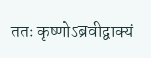ततः कृष्णोऽब्रवीद्वाक्यं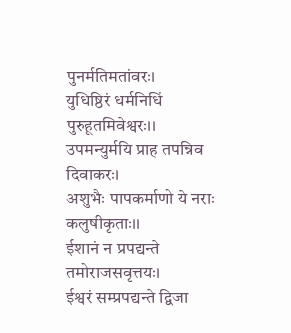पुनर्मतिमतांवरः।
युधिष्ठिरं धर्मनिधिं पुरुहूतमिवेश्वरः।।
उपमन्युर्मयि प्राह तपन्निव दिवाकरः।
अशुभैः पापकर्माणो ये नराः कलुषीकृताः।।
ईशानं न प्रपद्यन्ते तमोराजसवृत्तयः।
ईश्वरं सम्प्रपद्यन्ते द्विजा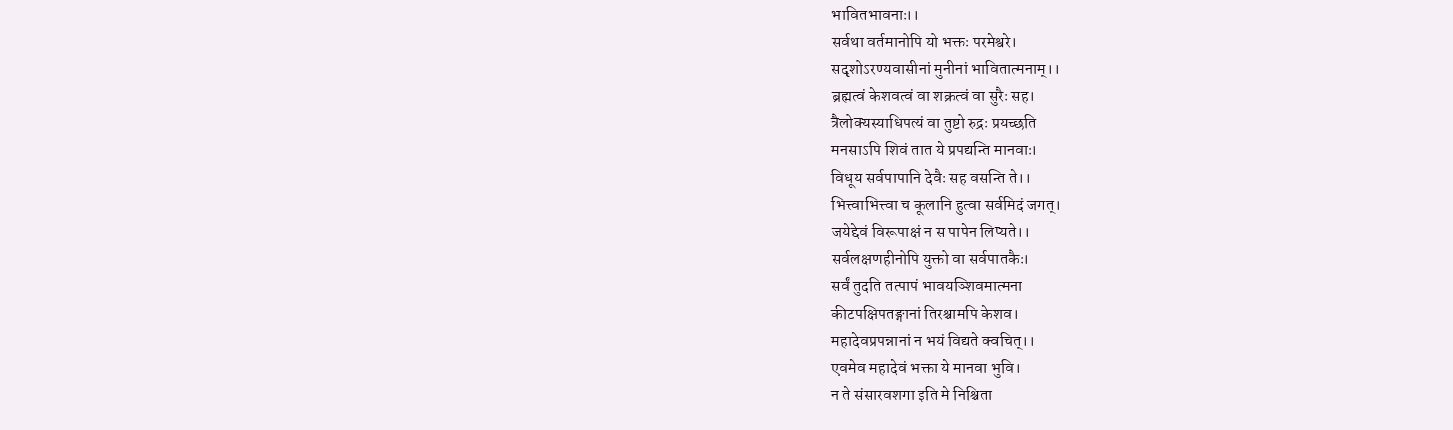भावितभावनाः।।
सर्वथा वर्तमानोपि यो भक्तः परमेश्वरे।
सदृशोऽरण्यवासीनां मुनीनां भावितात्मनाम्।।
ब्रह्मत्वं केशवत्वं वा शक्रत्वं वा सुरैः सह।
त्रैलोक्यस्याधिपत्यं वा तुष्टो रुद्रः प्रयच्छति
मनसाऽपि शिवं तात ये प्रपद्यन्ति मानवाः।
विधूय सर्वपापानि देवैः सह वसन्ति ते।।
भित्त्वाभित्त्वा च कूलानि हुत्वा सर्वमिदं जगत्।
जयेद्देवं विरूपाक्षं न स पापेन लिप्यते।।
सर्वलक्षणहीनोपि युक्तो वा सर्वपातकैः।
सर्वं तुदति तत्पापं भावयञ्शिवमात्मना
कीटपक्षिपतङ्गानां तिरश्चामपि केशव।
महादेवप्रपन्नानां न भयं विद्यते क्वचित्।।
एवमेव महादेवं भक्ता ये मानवा भुवि।
न ते संसारवशगा इति मे निश्चिता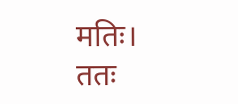मतिः।
ततः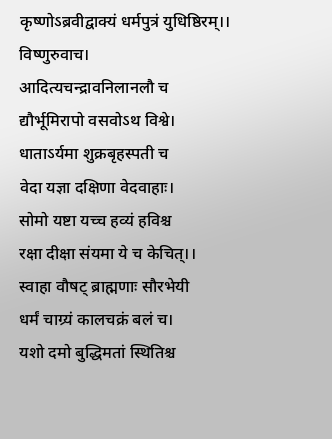कृष्णोऽब्रवीद्वाक्यं धर्मपुत्रं युधिष्ठिरम्।।
विष्णुरुवाच।
आदित्यचन्द्रावनिलानलौ च
द्यौर्भूमिरापो वसवोऽथ विश्वे।
धाताऽर्यमा शुक्रबृहस्पती च
वेदा यज्ञा दक्षिणा वेदवाहाः।
सोमो यष्टा यच्च हव्यं हविश्च
रक्षा दीक्षा संयमा ये च केचित्।।
स्वाहा वौषट् ब्राह्मणाः सौरभेयी
धर्मं चाग्र्यं कालचक्रं बलं च।
यशो दमो बुद्धिमतां स्थितिश्च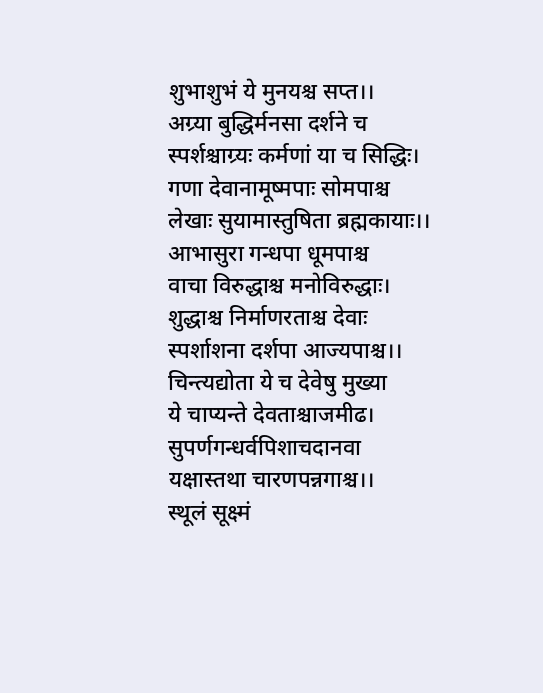शुभाशुभं ये मुनयश्च सप्त।।
अग्र्या बुद्धिर्मनसा दर्शने च
स्पर्शश्चाग्र्यः कर्मणां या च सिद्धिः।
गणा देवानामूष्मपाः सोमपाश्च
लेखाः सुयामास्तुषिता ब्रह्मकायाः।।
आभासुरा गन्धपा धूमपाश्च
वाचा विरुद्धाश्च मनोविरुद्धाः।
शुद्धाश्च निर्माणरताश्च देवाः
स्पर्शाशना दर्शपा आज्यपाश्च।।
चिन्त्यद्योता ये च देवेषु मुख्या
ये चाप्यन्ते देवताश्चाजमीढ।
सुपर्णगन्धर्वपिशाचदानवा
यक्षास्तथा चारणपन्नगाश्च।।
स्थूलं सूक्ष्मं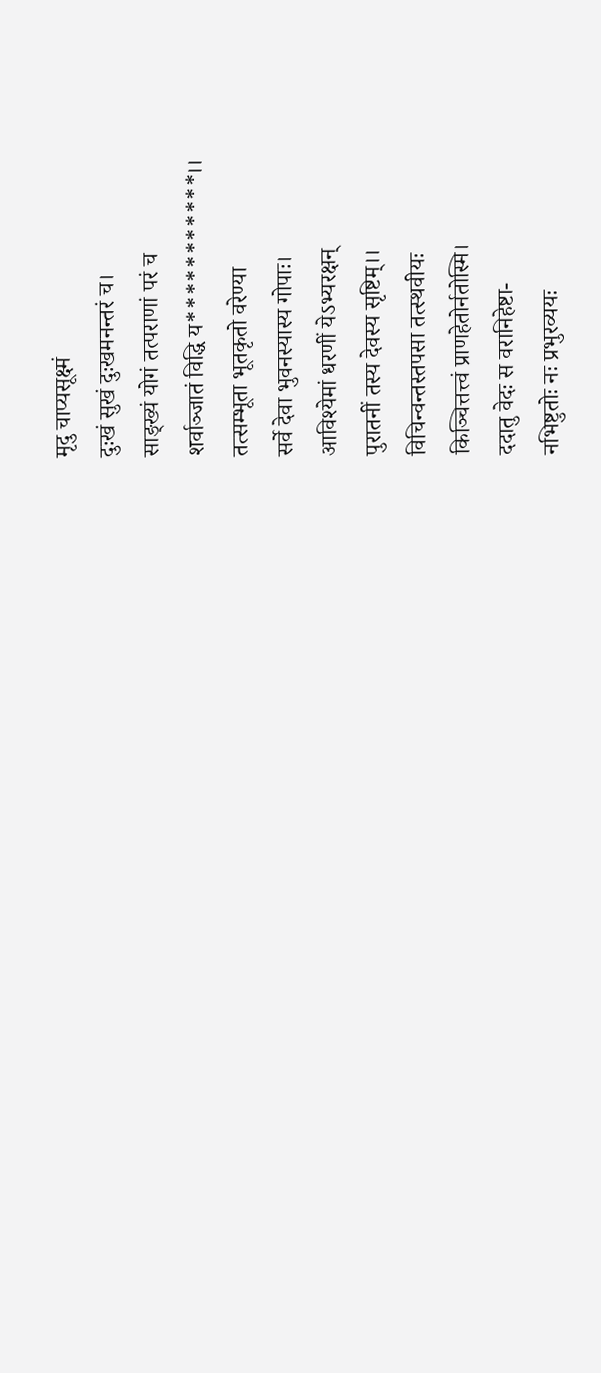मृदु चाप्यसूक्ष्मं
दुःखं सुखं दुःखमनन्तरं च।
साङ्ख्यं योगं तत्पराणां परं च
शर्वाञ्जातं विद्धि य***********।।
तत्सम्भूता भूतकृतो वरेण्या
सर्वे देवा भुवनस्यास्य गोपाः।
आविश्येमां धरणीं येऽभ्यरक्षन्
पुरातनीं तस्य देवस्य सृष्टिम्।।
विचिन्वन्तस्तपसा तत्स्थवीयः
किञ्चित्तत्त्वं प्राणहेतोर्नतोस्मि।
ददातु वेदः स वरानिहेष्टा-
नभिष्टुतोः नः प्रभुरव्ययः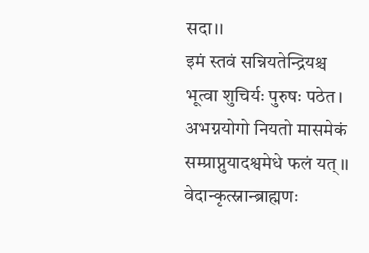सदा।।
इमं स्तवं सन्नियतेन्द्रियश्च
भूत्वा शुचिर्यः पुरुषः पठेत।
अभग्नयोगो नियतो मासमेकं
सम्प्राप्नुयादश्वमेधे फलं यत्।।
वेदान्कृत्स्नान्ब्राह्मणः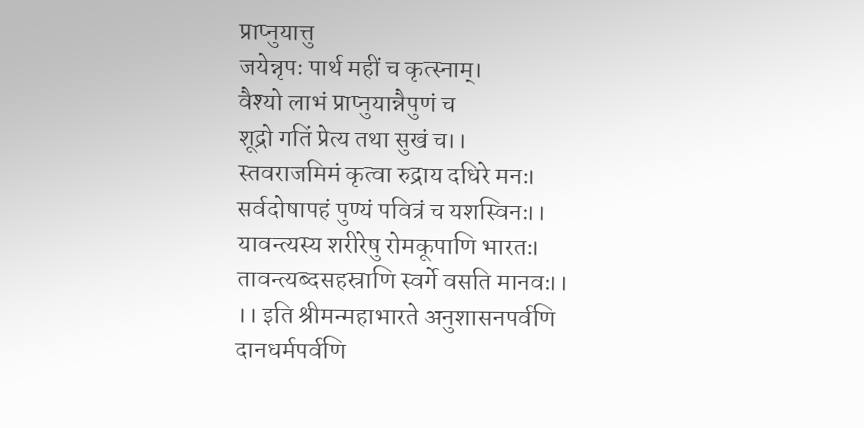प्राप्नुयात्तु
जयेन्नृपः पार्थ महीं च कृत्स्नाम्।
वैश्यो लाभं प्राप्नुयान्नैपुणं च
शूद्रो गतिं प्रेत्य तथा सुखं च।।
स्तवराजमिमं कृत्वा रुद्राय दधिरे मनः।
सर्वदोषापहं पुण्यं पवित्रं च यशस्विनः।।
यावन्त्यस्य शरीरेषु रोमकूपाणि भारतः।
तावन्त्यब्दसहस्राणि स्वर्गे वसति मानवः।।
।। इति श्रीमन्महाभारते अनुशासनपर्वणि
दानधर्मपर्वणि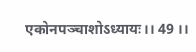एकोनपञ्चाशोऽध्यायः।। 49 ।।